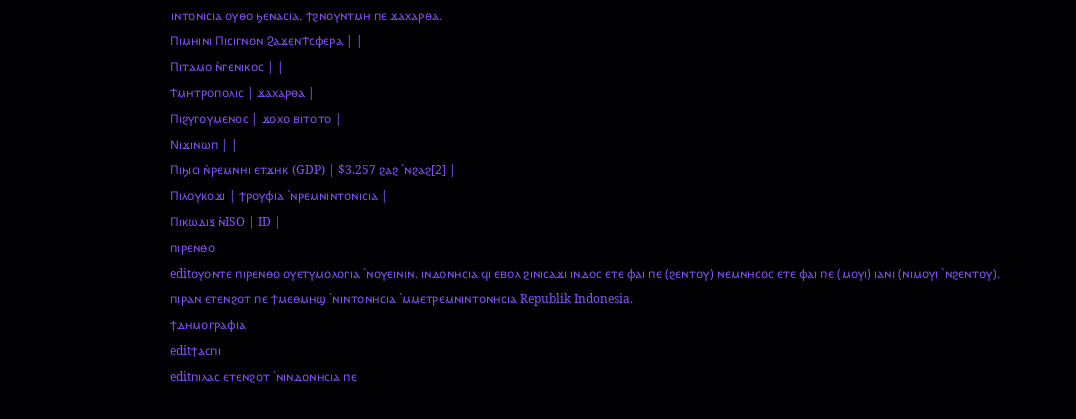ⲓⲛⲧⲟⲛⲓⲥⲓⲁ ⲟⲩⲑⲟ ϧⲉⲛⲁⲥⲓⲁ. ϯϩⲛⲟⲩⲛⲧⲙⲏ ⲡⲉ ϫⲁⲭⲁⲣⲑⲁ.
Ⲡⲓⲙⲏⲓⲛⲓ Ⲡⲓⲥⲓⲅⲛⲟⲛ ϨⲁϫⲉⲛϮⲥⲫⲉⲣⲁ | |
Ⲡⲓⲧⲁⲙⲟ ⲛ̀ⲅⲉⲛⲓⲕⲟⲥ | |
Ϯⲙⲏⲧⲣⲟⲡⲟⲗⲓⲥ | ϫⲁⲭⲁⲣⲑⲁ |
Ⲡⲓϩⲩⲅⲟⲩⲙⲉⲛⲟⲥ | ϫⲟⲭⲟ ⲃⲓⲧⲟⲧⲟ |
Ⲛⲓϫⲓⲛⲱⲡ | |
Ⲡⲓϧⲓⲥⲓ ⲛ̀ⲣⲉⲙⲛⲏⲓ ⲉⲧϫⲏⲕ (GDP) | $3.257 ϩⲁϩ `ⲛϩⲁϩ[2] |
Ⲡⲓⲗⲟⲩⲕⲟϫⲓ | ϯⲣⲟⲩⲫⲓⲁ `ⲛⲣⲉⲙⲛⲓⲛⲧⲟⲛⲓⲥⲓⲁ |
Ⲡⲓⲕⲱⲇⲓⲝ ⲛ̀ISO | ID |
ⲡⲓⲣⲉⲛⲑⲟ
editⲟⲩⲟⲛⲧⲉ ⲡⲓⲣⲉⲛⲑⲟ ⲟⲩⲉⲧⲩⲙⲟⲗⲟⲅⲓⲁ `ⲛⲟⲩⲉⲓⲛⲓⲛ. ⲓⲛⲇⲟⲛⲏⲥⲓⲁ ϥⲓ ⲉⲃⲟⲗ ϩⲓⲛⲓⲥⲁϫⲓ ⲓⲛⲇⲟⲥ ⲉⲧⲉ ⲫⲁⲓ ⲡⲉ (ϩⲉⲛⲧⲟⲩ) ⲛⲉⲙⲛⲏⲥⲟⲥ ⲉⲧⲉ ⲫⲁⲓ ⲡⲉ (ⲙⲟⲩⲓ) ⲓⲁⲛⲓ (ⲛⲓⲙⲟⲩⲓ `ⲛϩⲉⲛⲧⲟⲩ).
ⲡⲓⲣⲁⲛ ⲉⲧⲉⲛϩⲟⲧ ⲡⲉ ϯⲙⲉⲑⲙⲏϣ `ⲛⲓⲛⲧⲟⲛⲏⲥⲓⲁ `ⲙⲙⲉⲧⲣⲉⲙⲛⲓⲛⲧⲟⲛⲏⲥⲓⲁ Republik Indonesia.
ϯⲇⲏⲙⲟⲅⲣⲁⲫⲓⲁ
editϯⲁⲥⲡⲓ
editⲡⲓⲗⲁⲥ ⲉⲧⲉⲛϩⲟⲧ `ⲛⲓⲛⲇⲟⲛⲏⲥⲓⲁ ⲡⲉ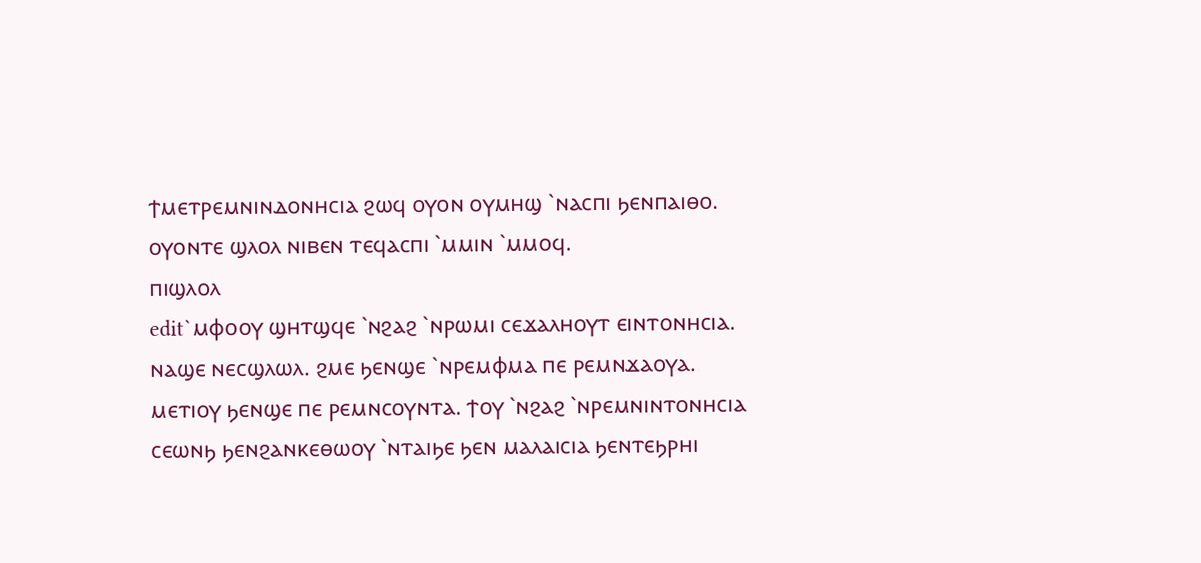ϯⲙⲉⲧⲣⲉⲙⲛⲓⲛⲇⲟⲛⲏⲥⲓⲁ ϩⲱϥ ⲟⲩⲟⲛ ⲟⲩⲙⲏϣ `ⲛⲁⲥⲡⲓ ϧⲉⲛⲡⲁⲓⲑⲟ. ⲟⲩⲟⲛⲧⲉ ϣⲗⲟⲗ ⲛⲓⲃⲉⲛ ⲧⲉϥⲁⲥⲡⲓ `ⲙⲙⲓⲛ `ⲙⲙⲟϥ.
ⲡⲓϣⲗⲟⲗ
edit`ⲙⲫⲟⲟⲩ ϣⲏⲧϣϥⲉ `ⲛϩⲁϩ `ⲛⲣⲱⲙⲓ ⲥⲉϫⲁⲗⲏⲟⲩⲧ ⲉⲓⲛⲧⲟⲛⲏⲥⲓⲁ. ⲛⲁϣⲉ ⲛⲉⲥϣⲗⲱⲗ. ϩⲙⲉ ϧⲉⲛϣⲉ `ⲛⲣⲉⲙⲫⲙⲁ ⲡⲉ ⲣⲉⲙⲛϫⲁⲟⲩⲁ. ⲙⲉⲧⲓⲟⲩ ϧⲉⲛϣⲉ ⲡⲉ ⲣⲉⲙⲛⲥⲟⲩⲛⲧⲁ. ϯⲟⲩ `ⲛϩⲁϩ `ⲛⲣⲉⲙⲛⲓⲛⲧⲟⲛⲏⲥⲓⲁ ⲥⲉⲱⲛϧ ϧⲉⲛϩⲁⲛⲕⲉⲑⲱⲟⲩ `ⲛⲧⲁⲓϧⲉ ϧⲉⲛ ⲙⲁⲗⲁⲓⲥⲓⲁ ϧⲉⲛⲧⲉϧⲣⲏⲓ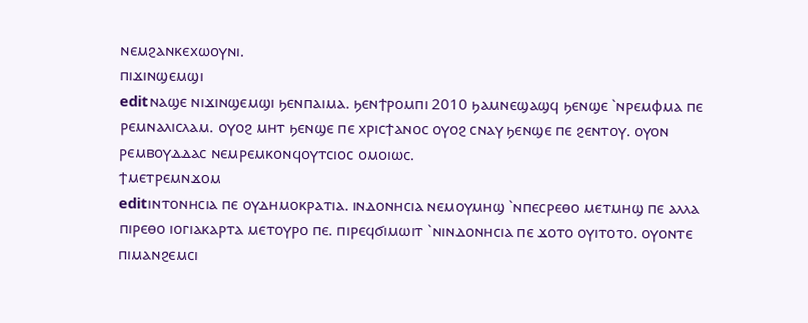ⲛⲉⲙϩⲁⲛⲕⲉⲭⲱⲟⲩⲛⲓ.
ⲡⲓϫⲓⲛϣⲉⲙϣⲓ
editⲛⲁϣⲉ ⲛⲓϫⲓⲛϣⲉⲙϣⲓ ϧⲉⲛⲡⲁⲓⲙⲁ. ϧⲉⲛϯⲣⲟⲙⲡⲓ 2010 ϧⲁⲙⲛⲉϣⲁϣϥ ϧⲉⲛϣⲉ `ⲛⲣⲉⲙⲫⲙⲁ ⲡⲉ ⲣⲉⲙⲛⲁⲗⲓⲥⲗⲁⲙ. ⲟⲩⲟϩ ⲙⲏⲧ ϧⲉⲛϣⲉ ⲡⲉ ⲭⲣⲓⲥϯⲁⲛⲟⲥ ⲟⲩⲟϩ ⲥⲛⲁⲩ ϧⲉⲛϣⲉ ⲡⲉ ϩⲉⲛⲧⲟⲩ. ⲟⲩⲟⲛ ⲣⲉⲙⲃⲟⲩⲇⲇⲁⲥ ⲛⲉⲙⲣⲉⲙⲕⲟⲛϥⲟⲩⲧⲥⲓⲟⲥ ⲟⲙⲟⲓⲱⲥ.
ϯⲙⲉⲧⲣⲉⲙⲛϫⲟⲙ
editⲓⲛⲧⲟⲛⲏⲥⲓⲁ ⲡⲉ ⲟⲩⲇⲏⲙⲟⲕⲣⲁⲧⲓⲁ. ⲓⲛⲇⲟⲛⲏⲥⲓⲁ ⲛⲉⲙⲟⲩⲙⲏϣ `ⲛⲡⲉⲥⲣⲉⲑⲟ ⲙⲉⲧⲙⲏϣ ⲡⲉ ⲁⲗⲗⲁ ⲡⲓⲣⲉⲑⲟ ⲓⲟⲅⲓⲁⲕⲁⲣⲧⲁ ⲙⲉⲧⲟⲩⲣⲟ ⲡⲉ. ⲡⲓⲣⲉϥϭⲓⲙⲱⲓⲧ `ⲛⲓⲛⲇⲟⲛⲏⲥⲓⲁ ⲡⲉ ϫⲟⲧⲟ ⲟⲩⲓⲧⲟⲧⲟ. ⲟⲩⲟⲛⲧⲉ ⲡⲓⲙⲁⲛϩⲉⲙⲥⲓ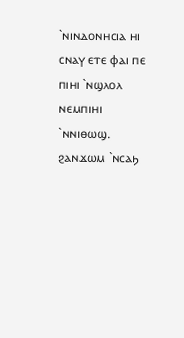`ⲛⲓⲛⲇⲟⲛⲏⲥⲓⲁ ⲏⲓ ⲥⲛⲁⲩ ⲉⲧⲉ ⲫⲁⲓ ⲡⲉ ⲡⲓⲏⲓ `ⲛϣⲗⲟⲗ ⲛⲉⲙⲡⲓⲏⲓ `ⲛⲛⲓⲑⲱϣ.
ϩⲁⲛϫⲱⲙ `ⲛⲥⲁϧ